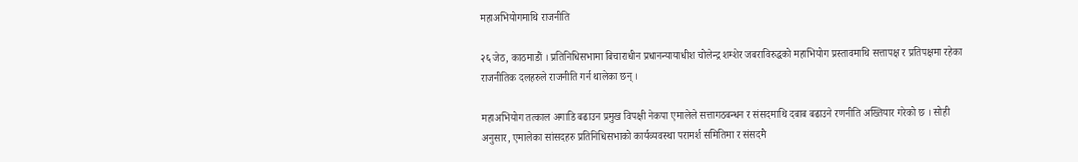महाअभियोगमाथि राजनीति

२६ जेठ, काठमाडौं । प्रतिनिधिसभामा बिचाराधीन प्रधानन्यायाधीश चोलेन्द्र शम्शेर जबराविरुद्धको महाभियोग प्रस्तावमाथि सत्तापक्ष र प्रतिपक्षमा रहेका राजनीतिक दलहरुले राजनीति गर्न थालेका छन् ।

महाअभियोग तत्काल अगाडि बढाउन प्रमुख विपक्षी नेकपा एमालेले सत्तागठबन्धन र संसदमाथि दबाब बढाउने रणनीति अख्तियार गरेको छ । सोही अनुसार, एमालेका सांसदहरु प्रतिनिधिसभाको कार्यव्यवस्था परामर्श समितिमा र संसदमै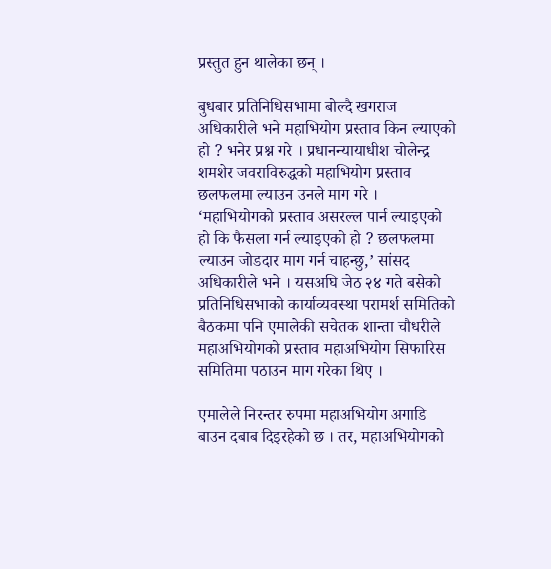प्रस्तुत हुन थालेका छन् ।

बुधबार प्रतिनिधिसभामा बोल्दै खगराज अधिकारीले भने महाभियोग प्रस्ताव किन ल्याएको हो ? भनेर प्रश्न गरे । प्रधानन्यायाधीश चोलेन्द्र शमशेर जवराविरुद्धको महाभियोग प्रस्ताव छलफलमा ल्याउन उनले माग गरे । ‘महाभियोगको प्रस्ताव असरल्ल पार्न ल्याइएको हो कि फैसला गर्न ल्याइएको हो ? छलफलमा ल्याउन जोडदार माग गर्न चाहन्छु,’ सांसद अधिकारीले भने । यसअघि जेठ २४ गते बसेको प्रतिनिधिसभाको कार्याव्यवस्था परामर्श समितिको बैठकमा पनि एमालेकी सचेतक शान्ता चौधरीले महाअभियोगको प्रस्ताव महाअभियोग सिफारिस समितिमा पठाउन माग गरेका थिए ।

एमालेले निरन्तर रुपमा महाअभियोग अगाडि बाउन दबाब दिइरहेको छ । तर, महाअभियोगको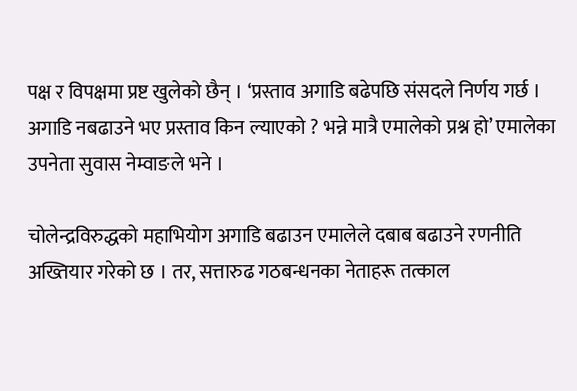पक्ष र विपक्षमा प्रष्ट खुलेको छैन् । ‘प्रस्ताव अगाडि बढेपछि संसदले निर्णय गर्छ । अगाडि नबढाउने भए प्रस्ताव किन ल्याएको ? भन्ने मात्रै एमालेको प्रश्न हो’ एमालेका उपनेता सुवास नेम्वाङले भने ।

चोलेन्द्रविरुद्धको महाभियोग अगाडि बढाउन एमालेले दबाब बढाउने रणनीति अख्तियार गरेको छ । तर, सत्तारुढ गठबन्धनका नेताहरू तत्काल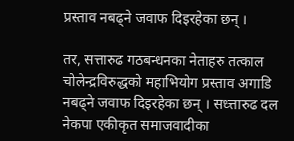प्रस्ताव नबढ्ने जवाफ दिइरहेका छन् ।

तर, सत्तारुढ गठबन्धनका नेताहरु तत्काल चोलेन्द्रविरुद्धको महाभियोग प्रस्ताव अगाडि नबढ्ने जवाफ दिइरहेका छन् । सध्त्तारुढ दल नेकपा एकीकृत समाजवादीका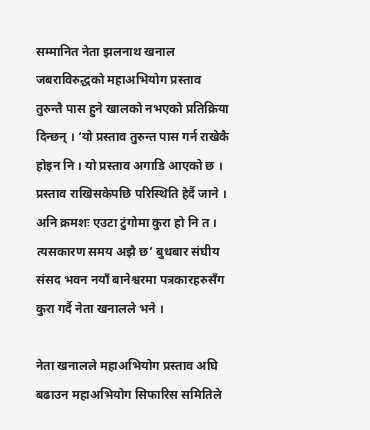सम्मानित नेता झलनाथ खनाल जबराविरुद्धको महाअभियोग प्रस्ताव तुरुन्तै पास हुने खालको नभएको प्रतिक्रिया दिन्छन् । ‘यो प्रस्ताव तुरुन्त पास गर्न राखेकै होइन नि । यो प्रस्ताव अगाडि आएको छ । प्रस्ताव राखिसकेपछि परिस्थिति हेर्दै जाने । अनि क्रमशः एउटा टुंगोमा कुरा हो नि त । त्यसकारण समय अझै छ’ बुधबार संघीय संसद भवन नयाँ बानेश्वरमा पत्रकारहरुसँग कुरा गर्दै नेता खनालले भने ।

नेता खनालले महाअभियोग प्रस्ताव अघि बढाउन महाअभियोग सिफारिस समितिले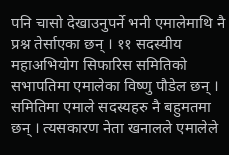पनि चासो देखाउनुपर्ने भनी एमालेमाथि नै प्रश्न तेर्साएका छन् । ११ सदस्यीय महाअभियोग सिफारिस समितिको सभापतिमा एमालेका विष्णु पौडेल छन् । समितिमा एमाले सदस्यहरु नै बहुमतमा छन् । त्यसकारण नेता खनालले एमालेले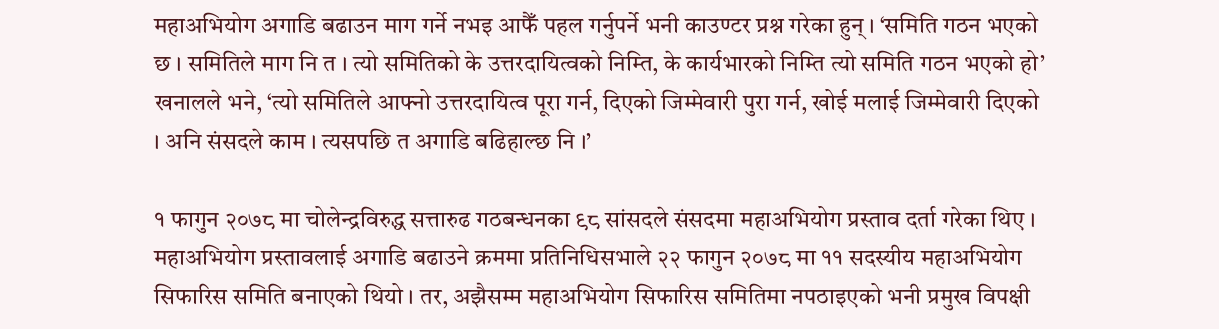महाअभियोग अगाडि बढाउन माग गर्ने नभइ आफैँ पहल गर्नुपर्ने भनी काउण्टर प्रश्न गरेका हुन् । ‘समिति गठन भएको छ । समितिले माग नि त । त्यो समितिको के उत्तरदायित्वको निम्ति, के कार्यभारको निम्ति त्यो समिति गठन भएको हो’ खनालले भने, ‘त्यो समितिले आफ्नो उत्तरदायित्व पूरा गर्न, दिएको जिम्मेवारी पुरा गर्न, खोई मलाई जिम्मेवारी दिएको । अनि संसदले काम । त्यसपछि त अगाडि बढिहाल्छ नि ।’

१ फागुन २०७८ मा चोलेन्द्रविरुद्ध सत्तारुढ गठबन्धनका ९८ सांसदले संसदमा महाअभियोग प्रस्ताव दर्ता गरेका थिए । महाअभियोग प्रस्तावलाई अगाडि बढाउने क्रममा प्रतिनिधिसभाले २२ फागुन २०७८ मा ११ सदस्यीय महाअभियोग सिफारिस समिति बनाएको थियो । तर, अझैसम्म महाअभियोग सिफारिस समितिमा नपठाइएको भनी प्रमुख विपक्षी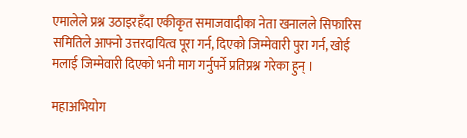एमालेले प्रश्न उठाइरहँदा एकीकृत समाजवादीका नेता खनालले सिफारिस समितिले आफ्नो उत्तरदायित्व पूरा गर्न, दिएको जिम्मेवारी पुरा गर्न, खोई मलाई जिम्मेवारी दिएको भनी माग गर्नुपर्ने प्रतिप्रश्न गरेका हुन् ।

महाअभियोग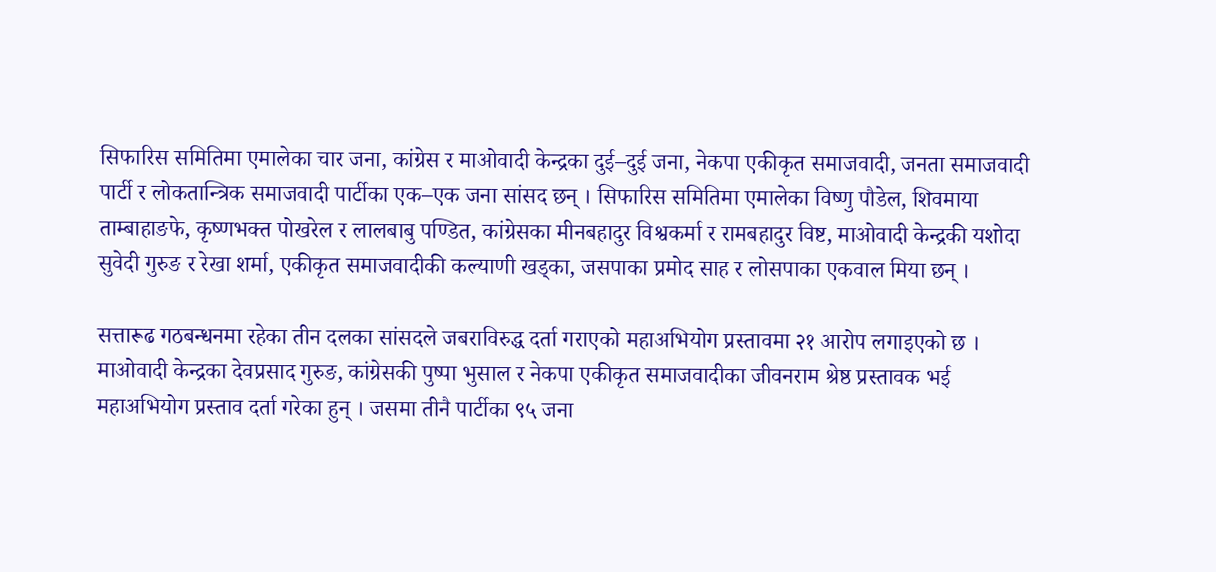सिफारिस समितिमा एमालेका चार जना, कांग्रेस र माओवादी केन्द्रका दुई–दुई जना, नेकपा एकीकृत समाजवादी, जनता समाजवादी पार्टी र लोकतान्त्रिक समाजवादी पार्टीका एक–एक जना सांसद छन् । सिफारिस समितिमा एमालेका विष्णु पौडेल, शिवमाया ताम्बाहाङफे, कृष्णभक्त पोखरेल र लालबाबु पण्डित, कांग्रेसका मीनबहादुर विश्वकर्मा र रामबहादुर विष्ट, माओवादी केन्द्रकी यशोदा सुवेदी गुरुङ र रेखा शर्मा, एकीकृत समाजवादीकी कल्याणी खड्का, जसपाका प्रमोद साह र लोसपाका एकवाल मिया छन् ।

सत्तारूढ गठबन्धनमा रहेका तीन दलका सांसदले जबराविरुद्ध दर्ता गराएको महाअभियोग प्रस्तावमा २१ आरोप लगाइएको छ । माओवादी केन्द्रका देवप्रसाद गुरुङ, कांग्रेसकी पुष्पा भुसाल र नेकपा एकीकृत समाजवादीका जीवनराम श्रेष्ठ प्रस्तावक भई महाअभियोग प्रस्ताव दर्ता गरेका हुन् । जसमा तीनै पार्टीका ९५ जना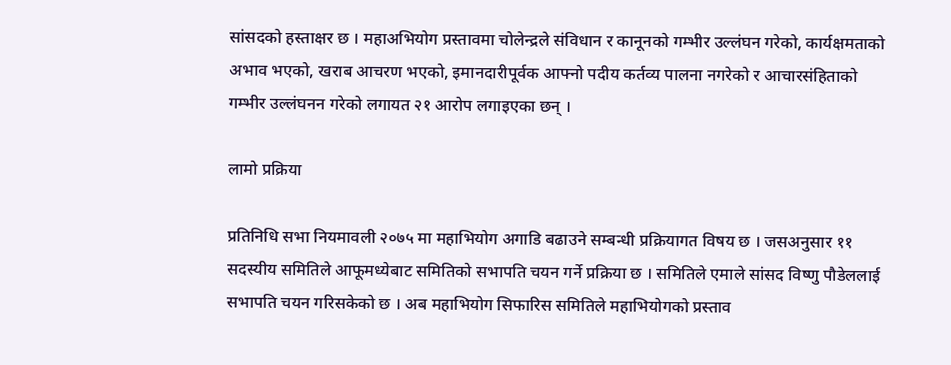सांसदको हस्ताक्षर छ । महाअभियोग प्रस्तावमा चोलेन्द्रले संविधान र कानूनको गम्भीर उल्लंघन गरेको, कार्यक्षमताको अभाव भएको, खराब आचरण भएको, इमानदारीपूर्वक आफ्नो पदीय कर्तव्य पालना नगरेको र आचारसंहिताको गम्भीर उल्लंघनन गरेको लगायत २१ आरोप लगाइएका छन् ।

लामो प्रक्रिया

प्रतिनिधि सभा नियमावली २०७५ मा महाभियोग अगाडि बढाउने सम्बन्धी प्रक्रियागत विषय छ । जसअनुसार ११ सदस्यीय समितिले आफूमध्येबाट समितिको सभापति चयन गर्ने प्रक्रिया छ । समितिले एमाले सांसद विष्णु पौडेललाई सभापति चयन गरिसकेको छ । अब महाभियोग सिफारिस समितिले महाभियोगको प्रस्ताव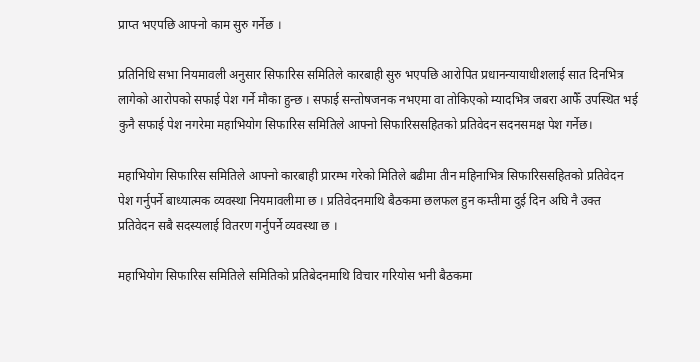प्राप्त भएपछि आफ्नो काम सुरु गर्नेछ ।

प्रतिनिधि सभा नियमावली अनुसार सिफारिस समितिले कारबाही सुरु भएपछि आरोपित प्रधानन्यायाधीशलाई सात दिनभित्र लागेको आरोपको सफाई पेश गर्ने मौका हुन्छ । सफाई सन्तोषजनक नभएमा वा तोकिएको म्यादभित्र जबरा आफैँ उपस्थित भई कुनै सफाई पेश नगरेमा महाभियोग सिफारिस समितिले आफ्नो सिफारिससहितको प्रतिवेदन सदनसमक्ष पेश गर्नेछ।

महाभियोग सिफारिस समितिले आफ्नो कारबाही प्रारम्भ गरेको मितिले बढीमा तीन महिनाभित्र सिफारिससहितको प्रतिवेदन पेश गर्नुपर्ने बाध्यात्मक व्यवस्था नियमावलीमा छ । प्रतिवेदनमाथि बैठकमा छलफल हुन कम्तीमा दुई दिन अघि नै उक्त प्रतिवेदन सबै सदस्यलाई वितरण गर्नुपर्ने व्यवस्था छ ।

महाभियोग सिफारिस समितिले समितिको प्रतिबेदनमाथि विचार गरियोस भनी बैठकमा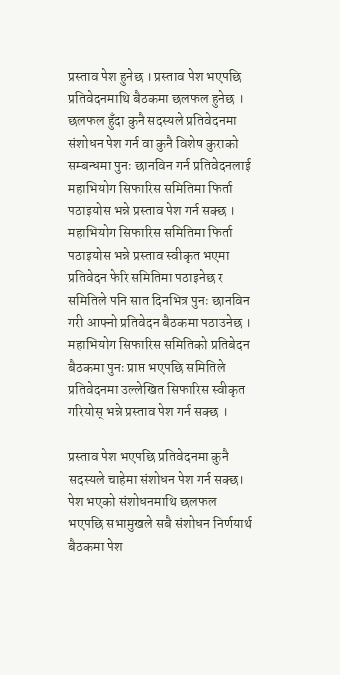प्रस्ताव पेश हुनेछ । प्रस्ताव पेश भएपछि प्रतिवेदनमाथि बैठकमा छलफल हुनेछ । छलफल हुँदा कुनै सदस्यले प्रतिवेदनमा संशोधन पेश गर्न वा कुनै विशेष कुराको सम्बन्धमा पुनः छानविन गर्न प्रतिवेदनलाई महाभियोग सिफारिस समितिमा फिर्ता पठाइयोस भन्ने प्रस्ताव पेश गर्न सक्छ । महाभियोग सिफारिस समितिमा फिर्ता पठाइयोस भन्ने प्रस्ताव स्वीकृत भएमा प्रतिवेदन फेरि समितिमा पठाइनेछ र समितिले पनि सात दिनभित्र पुनः छानविन गरी आफ्नो प्रतिवेदन बैठकमा पठाउनेछ । महाभियोग सिफारिस समितिको प्रतिबेदन बैठकमा पुनः प्राप्त भएपछि समितिले प्रतिवेदनमा उल्लेखित सिफारिस स्वीकृत गरियोस् भन्ने प्रस्ताव पेश गर्न सक्छ ।

प्रस्ताव पेश भएपछि प्रतिवेदनमा कुनै सदस्यले चाहेमा संशोधन पेश गर्न सक्छ। पेश भएको संशोधनमाथि छलफल भएपछि सभामुखले सबै संशोधन निर्णयार्थ बैठकमा पेश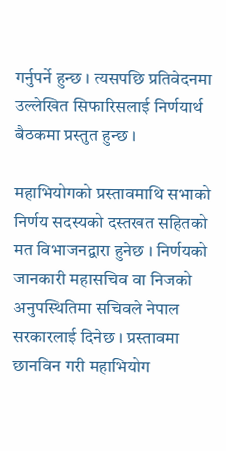गर्नुपर्ने हुन्छ । त्यसपछि प्रतिवेदनमा उल्लेखित सिफारिसलाई निर्णयार्थ बैठकमा प्रस्तुत हुन्छ ।

महाभियोगको प्रस्तावमाथि सभाको निर्णय सदस्यको दस्तखत सहितको मत विभाजनद्वारा हुनेछ । निर्णयको जानकारी महासचिव वा निजको अनुपस्थितिमा सचिवले नेपाल सरकारलाई दिनेछ । प्रस्तावमा छानविन गरी महाभियोग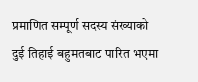प्रमाणित सम्पूर्ण सदस्य संख्याको दुई तिहाई बहुमतबाट पारित भएमा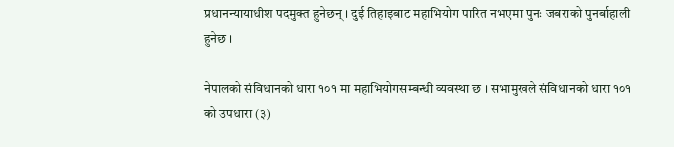प्रधानन्यायाधीश पदमुक्त हुनेछन् । दुई तिहाइबाट महाभियोग पारित नभएमा पुनः जबराको पुनर्बाहाली हुनेछ ।

नेपालको संविधानको धारा १०१ मा महाभियोगसम्बन्धी व्यवस्था छ । सभामुखले संविधानको धारा १०१ को उपधारा (३)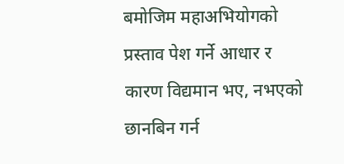बमोजिम महाअभियोगको प्रस्ताव पेश गर्ने आधार र कारण विद्यमान भए, नभएको छानबिन गर्न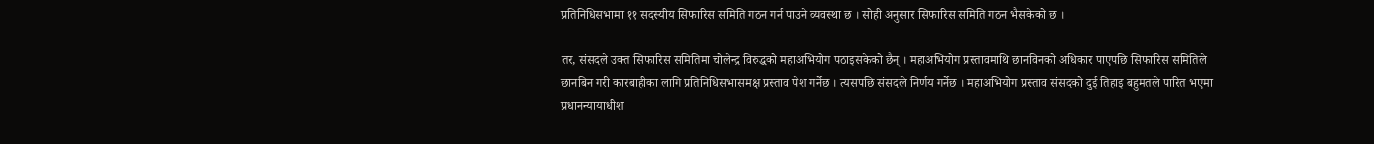प्रतिनिधिसभामा ११ सदस्यीय सिफारिस समिति गठन गर्न पाउने व्यवस्था छ । सोही अनुसार सिफारिस समिति गठन भैसकेको छ ।

तर, संसदले उक्त सिफारिस समितिमा चोलेन्द्र विरुद्धको महाअभियोग पठाइसकेको छैन् । महाअभियोग प्रस्तावमाथि छानविनको अधिकार पाएपछि सिफारिस समितिले छानबिन गरी कारबाहीका लागि प्रतिनिधिसभासमक्ष प्रस्ताव पेश गर्नेछ । त्यसपछि संसदले निर्णय गर्नेछ । महाअभियोग प्रस्ताव संसदको दुई तिहाइ बहुमतले पारित भएमा प्रधानन्यायाधीश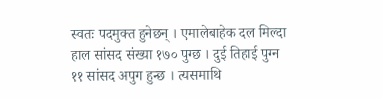स्वतः पदमुक्त हुनेछन् । एमालेबाहेक दल मिल्दा हाल सांसद संख्या १७० पुग्छ । दुई तिहाई पुग्न ११ सांसद अपुग हुन्छ । त्यसमाथि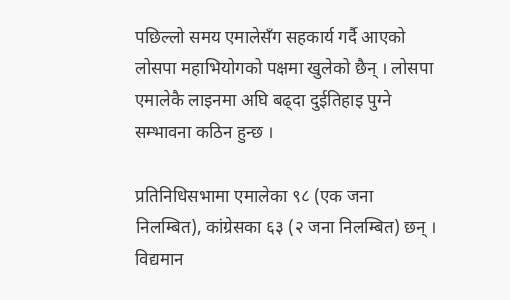पछिल्लो समय एमालेसँग सहकार्य गर्दै आएको लोसपा महाभियोगको पक्षमा खुलेको छैन् । लोसपा एमालेकै लाइनमा अघि बढ्दा दुईतिहाइ पुग्ने सम्भावना कठिन हुन्छ ।

प्रतिनिधिसभामा एमालेका ९८ (एक जना निलम्बित), कांग्रेसका ६३ (२ जना निलम्बित) छन् । विद्यमान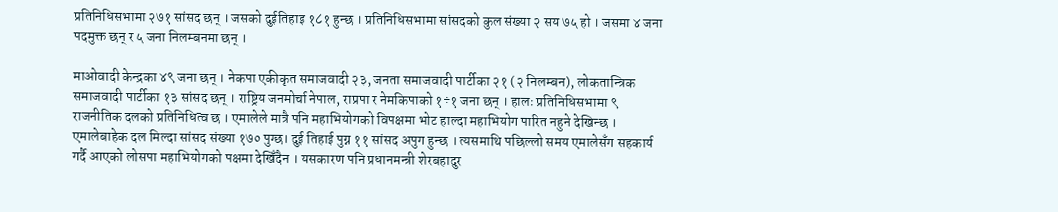प्रतिनिधिसभामा २७१ सांसद छन् । जसको दुईतिहाइ १८१ हुन्छ । प्रतिनिधिसभामा सांसदको कुल संख्या २ सय ७५ हो । जसमा ४ जना पदमुक्त छन् र ५ जना निलम्बनमा छन् ।

माओवादी केन्द्रका ४९ जना छन् । नेकपा एकीकृत समाजवादी २३, जनता समाजवादी पार्टीका २१ (२ निलम्बन), लोकतान्त्रिक समाजवादी पार्टीका १३ सांसद छन् । राष्ट्रिय जनमोर्चा नेपाल, राप्रपा र नेमकिपाको १÷१ जना छन् । हालः प्रतिनिधिसभामा ९ राजनीतिक दलको प्रतिनिधित्व छ । एमालेले मात्रै पनि महाभियोगको विपक्षमा भोट हाल्दा महाभियोग पारित नहुने देखिन्छ । एमालेबाहेक दल मिल्दा सांसद संख्या १७० पुग्छ। दुई तिहाई पुग्न ११ सांसद अपुग हुन्छ । त्यसमाथि पछिल्लो समय एमालेसँग सहकार्य गर्दै आएको लोसपा महाभियोगको पक्षमा देखिँदैन । यसकारण पनि प्रधानमन्त्री शेरबहादुर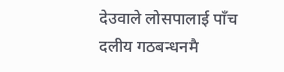देउवाले लोसपालाई पाँच दलीय गठबन्धनमै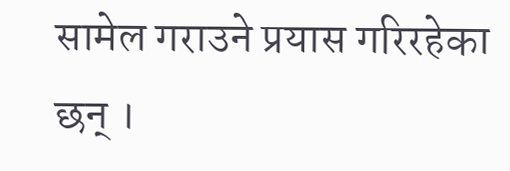सामेल गराउने प्रयास गरिरहेका छन् ।